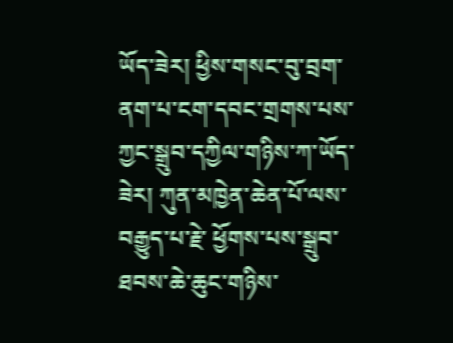ཡོད་ཟེར། ཕྱིས་གསང་བུ་བྲག་ནག་པ་ངག་དབང་གྲགས་པས་ཀྱང་སྒྲུབ་དཀྱིལ་གཉིས་ཀ་ཡོད་ཟེར། ཀུན་མཁྱེན་ཆེན་པོ་ལས་བརྒྱུད་པ་རྗེ་ ཕྱོགས་པས་སྒྲུབ་ཐབས་ཆེ་ཆུང་གཉིས་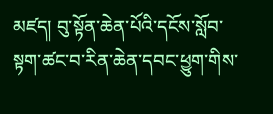མཛད། བུ་སྟོན་ཆེན་པོའི་དངོས་སློབ་སྟག་ཚང་བ་རིན་ཆེན་དབང་ཕྱུག་གིས་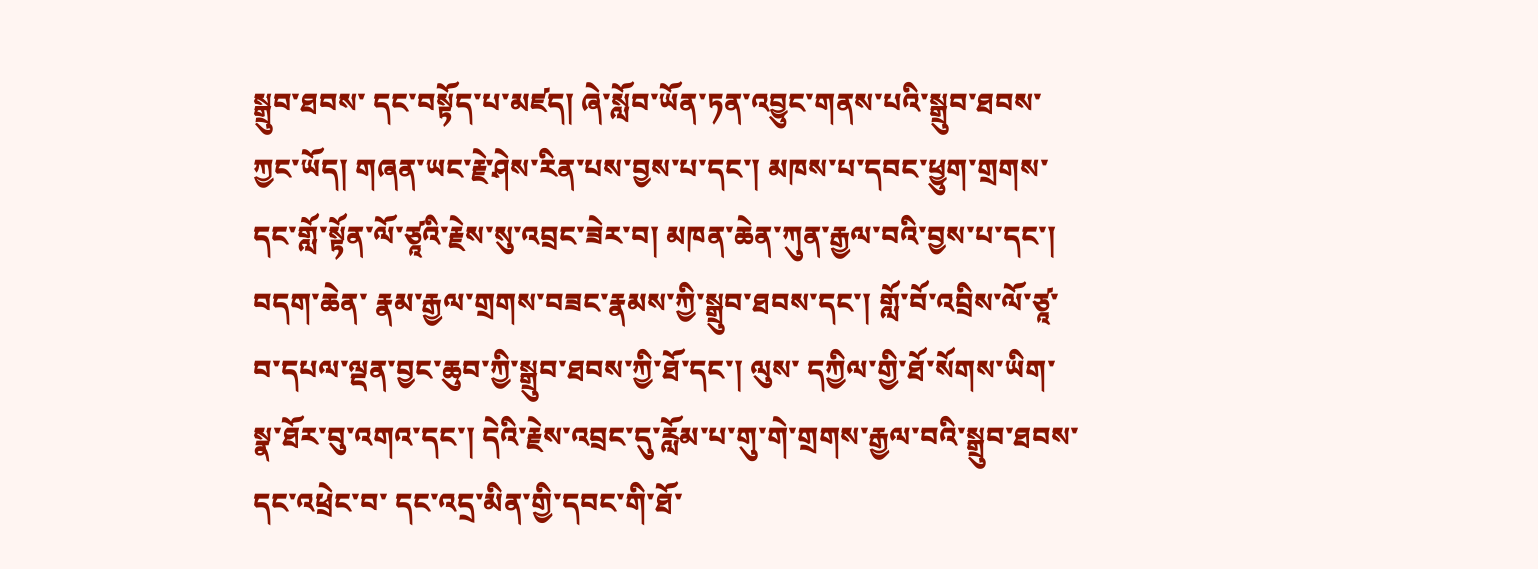སྒྲུབ་ཐབས་ དང་བསྟོད་པ་མཛད། ཞེ་སློབ་ཡོན་ཏན་འབྱུང་གནས་པའི་སྒྲུབ་ཐབས་ཀྱང་ཡོད། གཞན་ཡང་རྗེ་ཤེས་རིན་པས་བྱས་པ་དང་། མཁས་པ་དབང་ཕྱུག་གྲགས་དང་གློ་སྟོན་ལོ་ཙཱའི་རྗེས་སུ་འབྲང་ཟེར་བ། མཁན་ཆེན་ཀུན་རྒྱལ་བའི་བྱས་པ་དང་། བདག་ཆེན་ རྣམ་རྒྱལ་གྲགས་བཟང་རྣམས་ཀྱི་སྒྲུབ་ཐབས་དང་། གློ་བོ་འབྲིས་ལོ་ཙཱ་བ་དཔལ་ལྡན་བྱང་ཆུབ་ཀྱི་སྒྲུབ་ཐབས་ཀྱི་ཐོ་དང་། ལུས་ དཀྱིལ་གྱི་ཐོ་སོགས་ཡིག་སྣ་ཐོར་བུ་འགའ་དང་། དེའི་རྗེས་འབྲང་དུ་རློམ་པ་གུ་གེ་གྲགས་རྒྱལ་བའི་སྒྲུབ་ཐབས་དང་འཕྲེང་བ་ དང་འདྲ་མིན་གྱི་དབང་གི་ཐོ་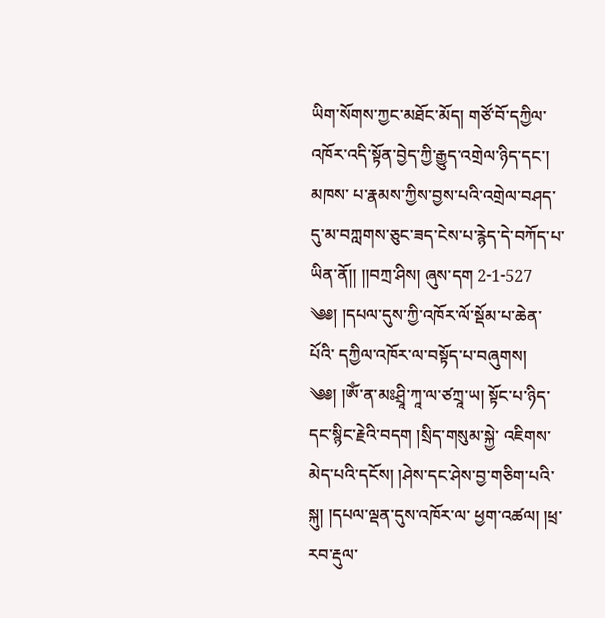ཡིག་སོགས་ཀྱང་མཐོང་མོད། གཙོ་བོ་དཀྱིལ་འཁོར་འདི་སྟོན་བྱེད་ཀྱི་རྒྱུད་འགྲེལ་ཉིད་དང་། མཁས་ པ་རྣམས་ཀྱིས་བྱས་པའི་འགྲེལ་བཤད་དུ་མ་བཀླགས་ཅུང་ཟད་ངེས་པ་རྙེད་དེ་བཀོད་པ་ཡིན་ནོ།། །།བཀྲ་ཤིས། ཞུས་དག 2-1-527 ༄༅། །དཔལ་དུས་ཀྱི་འཁོར་ལོ་སྡོམ་པ་ཆེན་པོའི་ དཀྱིལ་འཁོར་ལ་བསྟོད་པ་བཞུགས། ༄༅། །ༀ་ན་མཿཤྲཱི་ཀཱ་ལ་ཙཀྲཱ་ཡ། སྟོང་པ་ཉིད་དང་སྙིང་རྗེའི་བདག །སྲིད་གསུམ་སྐྱེ་ འཇིགས་མེད་པའི་དངོས། །ཤེས་དང་ཤེས་བྱ་གཅིག་པའི་སྐུ། །དཔལ་ལྡན་དུས་འཁོར་ལ་ ཕྱག་འཚལ། །ཕྲ་རབ་རྡུལ་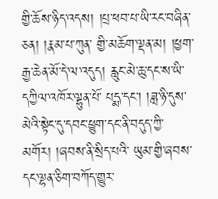གྱི་ཆོས་ཉིད་འདས། །པྲ་ཕབ་པ་ཡི་རང་བཞིན་ཅན། །རྣམ་པ་ཀུན་ གྱི་མཆོག་ལྡན་མ། །ཕྱག་རྒྱ་ཆེན་མོ་དེ་ལ་འདུད། རླུང་མེ་ཆུ་དང་ས་ཡི་དཀྱིལ་འཁོར་ལྷུན་པོ་ པདྨ་དང་། །ཟླ་ཉི་དུས་མེའི་སྟེང་དུ་དབང་ཕྱུག་དང་ནི་བདུད་ཀྱི་མགོར། །ཞབས་ནི་སྲིད་པའི་ ཡུམ་གྱི་ཞབས་དང་ལྷན་ཅིག་བཀོད་གྱུར་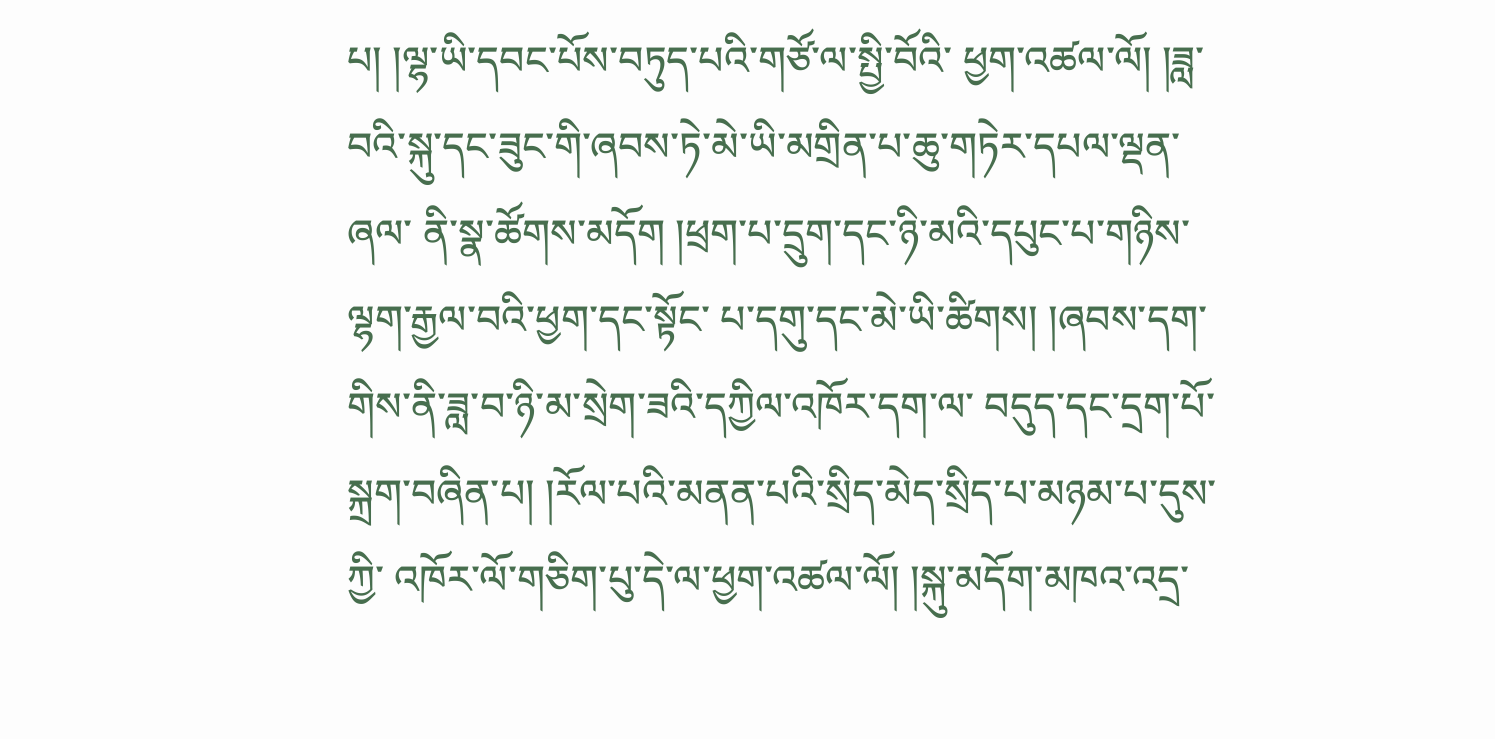པ། །ལྷ་ཡི་དབང་པོས་བཏུད་པའི་གཙོ་ལ་སྤྱི་བོའི་ ཕྱག་འཚལ་ལོ། །ཟླ་བའི་སྐུ་དང་ཟུང་གི་ཞབས་ཏེ་མེ་ཡི་མགྲིན་པ་ཆུ་གཏེར་དཔལ་ལྡན་ཞལ་ ནི་སྣ་ཚོགས་མདོག །ཕྲག་པ་དྲུག་དང་ཉི་མའི་དཔུང་པ་གཉིས་ལྷག་རྒྱལ་བའི་ཕྱག་དང་སྟོང་ པ་དགུ་དང་མེ་ཡི་ཚིགས། །ཞབས་དག་གིས་ནི་ཟླ་བ་ཉི་མ་སྲེག་ཟའི་དཀྱིལ་འཁོར་དག་ལ་ བདུད་དང་དྲག་པོ་སྐྲག་བཞིན་པ། །རོལ་པའི་མནན་པའི་སྲིད་མེད་སྲིད་པ་མཉམ་པ་དུས་ཀྱི་ འཁོར་ལོ་གཅིག་པུ་དེ་ལ་ཕྱག་འཚལ་ལོ། །སྐུ་མདོག་མཁའ་འདྲ་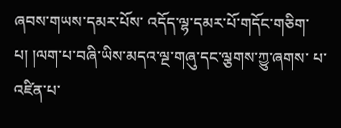ཞབས་གཡས་དམར་པོས་ འདོད་ལྷ་དམར་པོ་གདོང་གཅིག་པ། །ལག་པ་བཞི་ཡིས་མདའ་ལྔ་གཞུ་དང་ལྕགས་ཀྱུ་ཞགས་ པ་འཛིན་པ་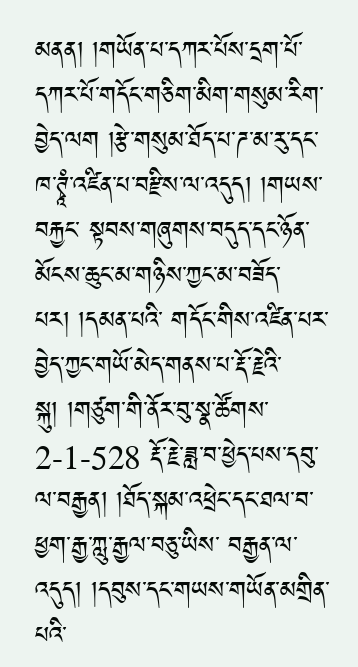མནན། །གཡོན་པ་དཀར་པོས་དྲག་པོ་དཀར་པོ་གདོང་གཅིག་མིག་གསུམ་རིག་ བྱེད་ལག །རྩེ་གསུམ་ཐོད་པ་ཌ་མ་རུ་དང་ཁ་ཊྭཱཾ་འཛིན་པ་བརྫིས་ལ་འདུད། །གཡས་བརྐྱང་ སྟབས་གཞུགས་བདུད་དང་ཉོན་མོངས་ཆུང་མ་གཉིས་ཀྱང་མ་བཟོད་པར། །དམན་པའི་ གདོང་གིས་འཛིན་པར་བྱེད་ཀྱང་གཡོ་མེད་གནས་པ་རྡོ་རྗེའི་སྐུ། །གཙུག་གི་ནོར་བུ་སྣ་ཚོགས་ 2-1-528 རྡོ་རྗེ་ཟླ་བ་ཕྱེད་པས་དབུ་ལ་བརྒྱན། །ཐོད་སྐམ་འཕྲེང་དང་ཐལ་བ་ཕྱག་རྒྱ་ཀླུ་རྒྱལ་བཅུ་ཡིས་ བརྒྱན་ལ་འདུད། །དབུས་དང་གཡས་གཡོན་མགྲིན་པའི་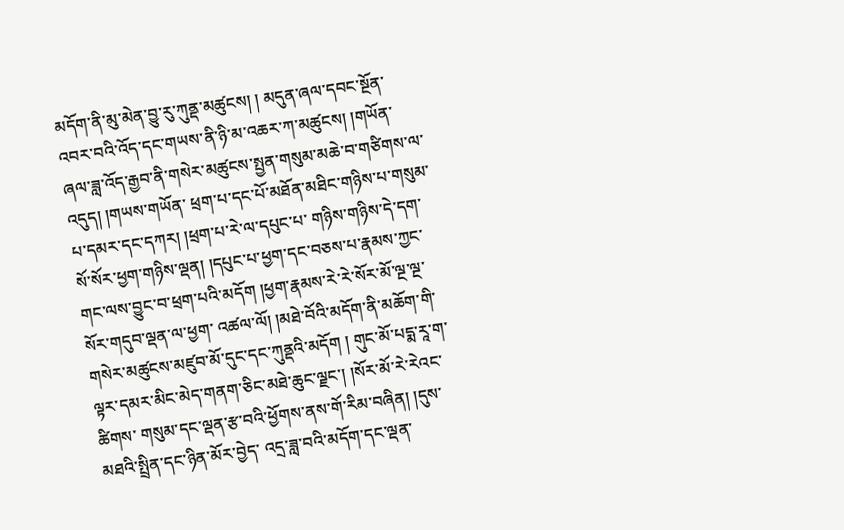མདོག་ནི་མུ་མེན་བྱུ་རུ་ཀུནྡ་མཚུངས། ། མདུན་ཞལ་དབང་སྔོན་འབར་བའི་འོད་དང་གཡས་ནི་ཉི་མ་འཆར་ཀ་མཚུངས། །གཡོན་ ཞལ་ཟླ་འོད་རྒྱབ་ནི་གསེར་མཚུངས་སྤྱན་གསུམ་མཆེ་བ་གཙིགས་ལ་འདུད། །གཡས་གཡོན་ ཕྲག་པ་དང་པོ་མཐོན་མཐིང་གཉིས་པ་གསུམ་པ་དམར་དང་དཀར། །ཕྲག་པ་རེ་ལ་དཔུང་པ་ གཉིས་གཉིས་དེ་དག་སོ་སོར་ཕྱག་གཉིས་ལྡན། །དཔུང་པ་ཕྱག་དང་བཅས་པ་རྣམས་ཀྱང་ གང་ལས་བྱུང་བ་ཕྲག་པའི་མདོག །ཕྱག་རྣམས་རེ་རེ་སོར་མོ་ལྔ་ལྔ་སོར་གདུབ་ལྡན་ལ་ཕྱག་ འཚལ་ལོ། །མཐེ་བོའི་མདོག་ནི་མཆོག་གི་གསེར་མཚུངས་མཛུབ་མོ་དུང་དང་ཀུནྡའི་མདོག ། གུང་མོ་པདྨ་རཱ་ག་ལྟར་དམར་མིང་མེད་གནག་ཅིང་མཐེ་ཆུང་ལྗང་། །སོར་མོ་རེ་རེའང་ཚིགས་ གསུམ་དང་ལྡན་རྩ་བའི་ཕྱོགས་ནས་གོ་རིམ་བཞིན། །དུས་མཐའི་སྤྲིན་དང་ཉིན་མོར་བྱེད་ འདྲ་ཟླ་བའི་མདོག་དང་ལྡན་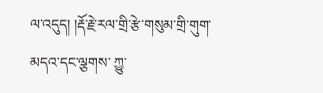ལ་འདུད། །རྡོ་རྗེ་རལ་གྲི་རྩེ་གསུམ་གྲི་གུག་མདའ་དང་ལྕགས་ ཀྱུ་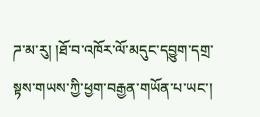ཌ་མ་རུ། །ཐོ་བ་འཁོར་ལོ་མདུང་དབྱུག་དགྲ་སྟས་གཡས་ཀྱི་ཕྱག་བརྒྱན་གཡོན་པ་ཡང་།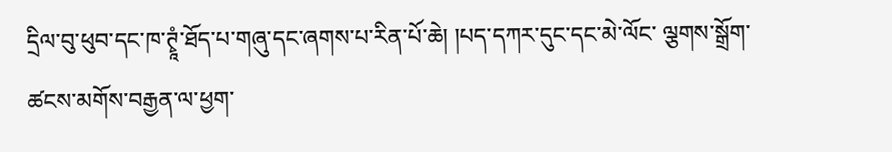དྲིལ་བུ་ཕུབ་དང་ཁ་ཊྭཱཾ་ཐོད་པ་གཞུ་དང་ཞགས་པ་རིན་པོ་ཆེ། །པད་དཀར་དུང་དང་མེ་ལོང་ ལྕགས་སྒྲོག་ཚངས་མགོས་བརྒྱན་ལ་ཕྱག་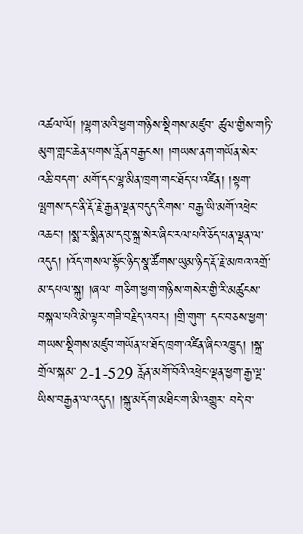འཚལ་ལོ། །ལྷག་མའི་ཕྱག་གཉིས་སྡིགས་མཛུབ་ ཚུལ་གྱིས་གཏི་མུག་གླང་ཆེན་པགས་རློན་བརྒྱངས། །གཡས་ནག་གཡོན་སེར་འཆི་བདག་ མགོ་དང་ལྷ་མིན་ཁྲག་གང་ཐོད་པ་འཛིན། །སྟག་ལྤགས་དང་ནི་རྡོ་རྗེ་རྒྱན་ལྡན་བདུད་རིགས་ བརྒྱ་ཡི་མགོ་འཕྲེང་འཆང་། །སྨ་ར་སྨིན་མ་དབུ་སྐྲ་སེར་ཞིང་རལ་པའི་ཅོད་པན་ལྡན་ལ་ འདུད། །འོད་གསལ་སྟོང་ཉིད་སྣ་ཚོགས་ཡུམ་ཉིད་རྡོ་རྗེ་མཁའ་འགྲོ་མ་དཔལ་སྐུ། །ཞལ་ གཅིག་ཕྱག་གཉིས་གསེར་གྱི་རི་མཚུངས་བསྐལ་པའི་མེ་ལྟར་གཟི་བརྗིད་འབར། །གྲི་གུག་ དང་བཅས་ཕྱག་གཡས་སྡིགས་མཛུབ་གཡོན་པ་ཐོད་ཁྲག་འཛིན་ཞིང་འཁྱུད། །སྐྲ་གྲོལ་སྐམ་ 2-1-529 རློན་མགོ་བོའི་འཕྲེང་ལྡན་ཕྱག་རྒྱ་ལྔ་ཡིས་བརྒྱན་ལ་འདུད། །སྐུ་མདོག་མཐིང་ག་མི་འགྱུར་ བདེ་བ་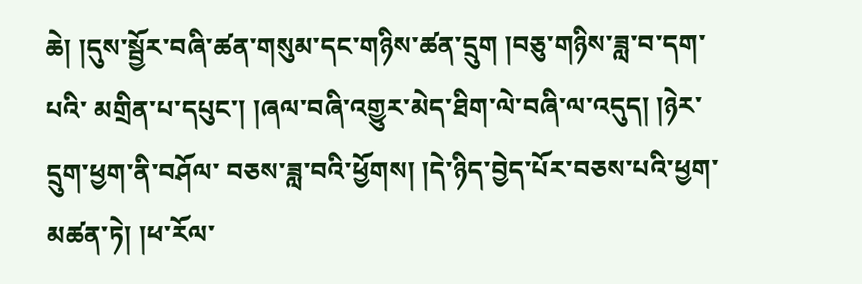ཆེ། །དུས་སྦྱོར་བཞི་ཚན་གསུམ་དང་གཉིས་ཚན་དྲུག །བཅུ་གཉིས་ཟླ་བ་དག་པའི་ མགྲིན་པ་དཔུང་། །ཞལ་བཞི་འགྱུར་མེད་ཐིག་ལེ་བཞི་ལ་འདུད། །ཉེར་དྲུག་ཕྱག་ནི་བཤོལ་ བཅས་ཟླ་བའི་ཕྱོགས། །དེ་ཉིད་བྱེད་པོར་བཅས་པའི་ཕྱག་མཚན་ཏེ། །ཕ་རོལ་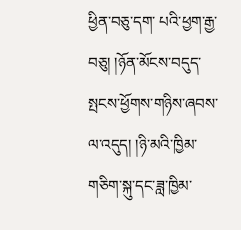ཕྱིན་བཅུ་དག་ པའི་ཕྱག་རྒྱ་བཅུ། །ཉོན་མོངས་བདུད་སྤངས་ཕྱོགས་གཉིས་ཞབས་ལ་འདུད། །ཉི་མའི་ཁྱིམ་ གཅིག་སྐུ་དང་ཟླ་ཁྱིམ་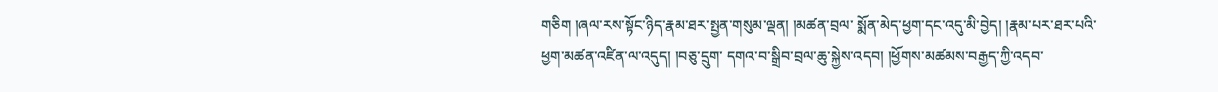གཅིག །ཞལ་རས་སྟོང་ཉིད་རྣམ་ཐར་སྤྱན་གསུམ་ལྡན། །མཚན་བྲལ་ སྨོན་མེད་ཕྱག་དང་འདུ་མི་བྱེད། །རྣམ་པར་ཐར་པའི་ཕྱག་མཚན་འཛིན་ལ་འདུད། །བཅུ་དྲུག་ དགའ་བ་སྒྲིབ་བྲལ་ཆུ་སྐྱེས་འདབ། །ཕྱོགས་མཚམས་བརྒྱད་ཀྱི་འདབ་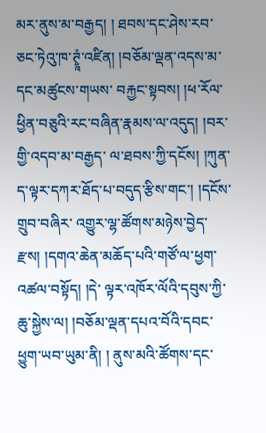མར་ནུས་མ་བརྒྱད། ། ཐབས་དང་ཤེས་རབ་ཅང་ཏེའུ་ཁ་ཊྭཱཾ་འཛིན། །བཅོམ་ལྡན་འདས་མ་དང་མཚུངས་གཡས་ བརྐྱང་སྟབས། །ཕ་རོལ་ཕྱིན་བཅུའི་རང་བཞིན་རྣམས་ལ་འདུད། །བར་གྱི་འདབ་མ་བརྒྱད་ ལ་ཐབས་ཀྱི་དངོས། །ཀུན་ད་ལྟར་དཀར་ཐོད་པ་བདུད་རྩིས་གང་། །དངོས་གྲུབ་བཞིར་ འགྱུར་ལྷ་ཚོགས་མཉེས་བྱེད་རྫས། །དགའ་ཆེན་མཆོད་པའི་གཙོ་ལ་ཕྱག་འཚལ་བསྟོད། །དེ་ ལྟར་འཁོར་ལོའི་དབུས་ཀྱི་ཆུ་སྐྱེས་ལ། །བཅོམ་ལྡན་དཔའ་བོའི་དབང་ཕྱུག་ཡབ་ཡུམ་ནི། ། ནུས་མའི་ཚོགས་དང་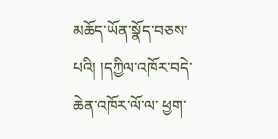མཆོད་ཡོན་སྣོད་བཅས་པའི། །དཀྱིལ་འཁོར་བདེ་ཆེན་འཁོར་ལོ་ལ་ ཕྱག་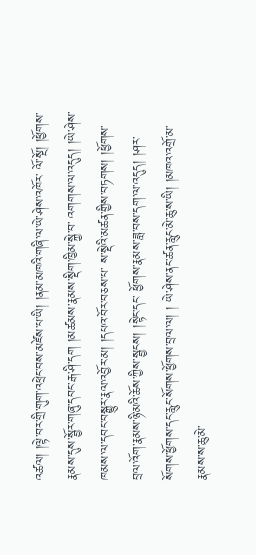འཚལ། །ལྟེ་བར་གྲི་གུག་འཕྲེང་བས་མཛེས་པ་ཡི། །ནམ་མཁའི་གཞི་ལ་ཡེ་ཤེས་འཁོར་ ལོ་སྔོ། །ཕྱོགས་རྣམས་དུས་སྦྱོར་གཞུ་དབང་རྒ་ཤི་དག །མཚམས་རྣམས་སྡིག་ཁྱིམ་སྐྱེ་བ་ འགགས་ལ་འདུད། །ཡེ་ཤེས་ཁམས་ལ་དབང་བསྒྱུར་རྣལ་འབྱོར་མ། །དཔའ་བོར་བཅས་པ་ ས་སྡེའི་མཚན་གྱིས་བཏགས། །ཕྱོགས་བྲལ་འོག་རྣམས་ཉི་མའི་ཆོས་ཀྱིས་སྦྱངས། །སྟེང་དང་ ཕྱོགས་རྣམས་ཟླ་བས་དག་ལ་འདུད། །ཤར་སོགས་ཕྱོགས་དང་རླུང་སོགས་ཕྱོགས་བྲལ་ལ། ། ཡེ་ཤེས་ནང་ཚན་རླུང་མེ་ཆུ་ས་ཡི། །མཁའ་འགྲོ་མ་རྣམས་ས་ཆུ་མེ་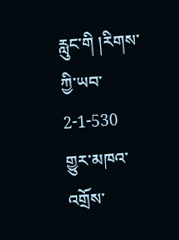རླུང་གི །རིགས་ཀྱི་ཡབ་ 2-1-530 གྱུར་མཁའ་འགྲོས་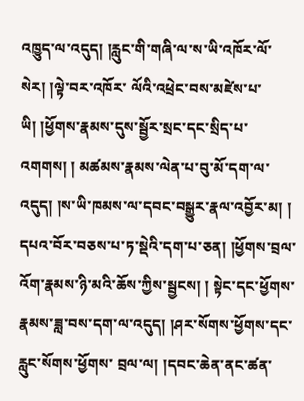འཁྱུད་ལ་འདུད། །རླུང་གི་གཞི་ལ་ས་ཡི་འཁོར་ལོ་སེར། །ལྟེ་བར་འཁོར་ ལོའི་འཕྲེང་བས་མཛེས་པ་ཡི། །ཕྱོགས་རྣམས་དུས་སྦྱོར་སྲང་དང་སྲིད་པ་འགགས། ། མཚམས་རྣམས་ལེན་པ་བུ་མོ་དག་ལ་འདུད། །ས་ཡི་ཁམས་ལ་དབང་བསྒྱུར་རྣལ་འབྱོར་མ། ། དཔའ་བོར་བཅས་པ་ཏ་སྡེའི་དག་པ་ཅན། །ཕྱོགས་བྲལ་འོག་རྣམས་ཉི་མའི་ཆོས་ཀྱིས་སྦྱངས། ། སྟེང་དང་ཕྱོགས་རྣམས་ཟླ་བས་དག་ལ་འདུད། །ཤར་སོགས་ཕྱོགས་དང་རླུང་སོགས་ཕྱོགས་ བྲལ་ལ། །དབང་ཆེན་ནང་ཚན་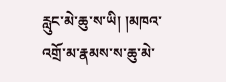རླུང་མེ་ཆུ་ས་ཡི། །མཁའ་འགྲོ་མ་རྣམས་ས་ཆུ་མེ་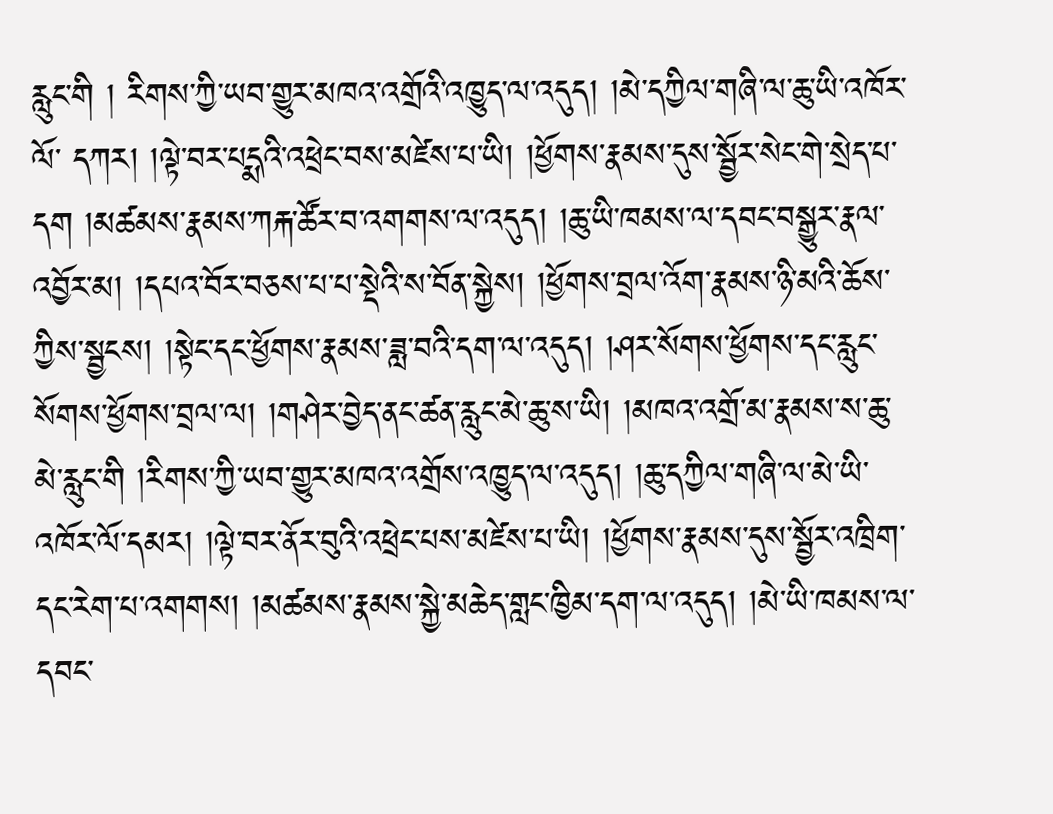རླུང་གི ། རིགས་ཀྱི་ཡབ་གྱུར་མཁའ་འགྲོའི་འཁྱུད་ལ་འདུད། །མེ་དཀྱིལ་གཞི་ལ་ཆུ་ཡི་འཁོར་ལོ་ དཀར། །ལྟེ་བར་པདྨའི་འཕྲེང་བས་མཛེས་པ་ཡི། །ཕྱོགས་རྣམས་དུས་སྦྱོར་སེང་གེ་སྲེད་པ་ དག །མཚམས་རྣམས་ཀརྐ་ཚོར་བ་འགགས་ལ་འདུད། །ཆུ་ཡི་ཁམས་ལ་དབང་བསྒྱུར་རྣལ་ འབྱོར་མ། །དཔའ་བོར་བཅས་པ་པ་སྡེའི་ས་བོན་སྐྱེས། །ཕྱོགས་བྲལ་འོག་རྣམས་ཉི་མའི་ཆོས་ ཀྱིས་སྦྱངས། །སྟེང་དང་ཕྱོགས་རྣམས་ཟླ་བའི་དག་ལ་འདུད། །ཤར་སོགས་ཕྱོགས་དང་རླུང་ སོགས་ཕྱོགས་བྲལ་ལ། །གཤེར་བྱེད་ནང་ཚན་རླུང་མེ་ཆུ་ས་ཡི། །མཁའ་འགྲོ་མ་རྣམས་ས་ཆུ་ མེ་རླུང་གི །རིགས་ཀྱི་ཡབ་གྱུར་མཁའ་འགྲོས་འཁྱུད་ལ་འདུད། །ཆུ་དཀྱིལ་གཞི་ལ་མེ་ཡི་ འཁོར་ལོ་དམར། །ལྟེ་བར་ནོར་བུའི་འཕྲེང་པས་མཛེས་པ་ཡི། །ཕྱོགས་རྣམས་དུས་སྦྱོར་འཁྲིག་ དང་རེག་པ་འགགས། །མཚམས་རྣམས་སྐྱེ་མཆེད་གླང་ཁྱིམ་དག་ལ་འདུད། །མེ་ཡི་ཁམས་ལ་ དབང་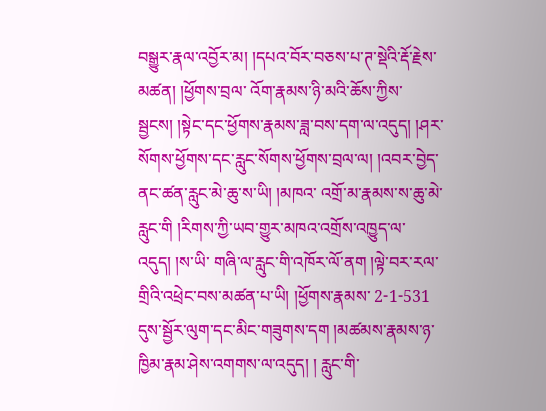བསྒྱུར་རྣལ་འབྱོར་མ། །དཔའ་བོར་བཅས་པ་ཊ་སྡེའི་རྡོ་རྗེས་མཚན། །ཕྱོགས་བྲལ་ འོག་རྣམས་ཉི་མའི་ཆོས་ཀྱིས་སྦྱངས། །སྟེང་དང་ཕྱོགས་རྣམས་ཟླ་བས་དག་ལ་འདུད། །ཤར་ སོགས་ཕྱོགས་དང་རླུང་སོགས་ཕྱོགས་བྲལ་ལ། །འབར་བྱེད་ནང་ཚན་རླུང་མེ་ཆུ་ས་ཡི། །མཁའ་ འགྲོ་མ་རྣམས་ས་ཆུ་མེ་རླུང་གི །རིགས་ཀྱི་ཡབ་གྱུར་མཁའ་འགྲོས་འཁྱུད་ལ་འདུད། །ས་ཡི་ གཞི་ལ་རླུང་གི་འཁོར་ལོ་ནག །ལྟེ་བར་རལ་གྲིའི་འཕྲེང་བས་མཚན་པ་ཡི། །ཕྱོགས་རྣམས་ 2-1-531 དུས་སྦྱོར་ལུག་དང་མིང་གཟུགས་དག །མཚམས་རྣམས་ཉ་ཁྱིམ་རྣམ་ཤེས་འགགས་ལ་འདུད། ། རླུང་གི་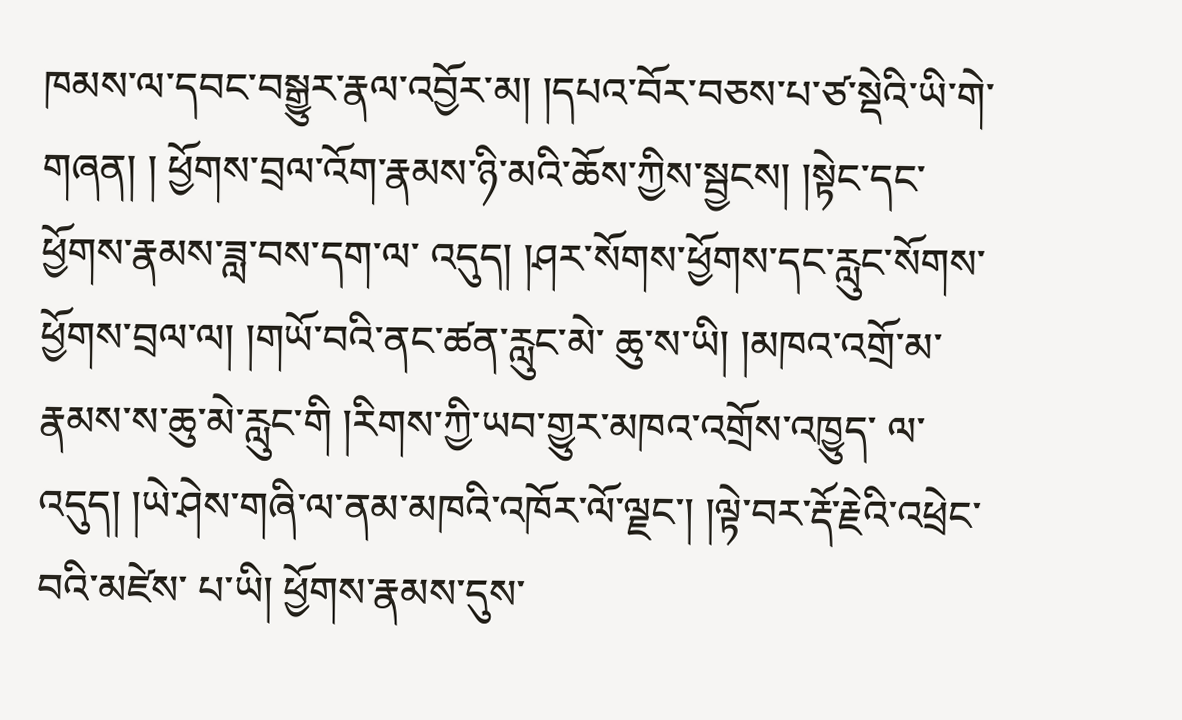ཁམས་ལ་དབང་བསྒྱུར་རྣལ་འབྱོར་མ། །དཔའ་བོར་བཅས་པ་ཙ་སྡེའི་ཡི་གེ་གཞན། ། ཕྱོགས་བྲལ་འོག་རྣམས་ཉི་མའི་ཆོས་ཀྱིས་སྦྱངས། །སྟེང་དང་ཕྱོགས་རྣམས་ཟླ་བས་དག་ལ་ འདུད། །ཤར་སོགས་ཕྱོགས་དང་རླུང་སོགས་ཕྱོགས་བྲལ་ལ། །གཡོ་བའི་ནང་ཚན་རླུང་མེ་ ཆུ་ས་ཡི། །མཁའ་འགྲོ་མ་རྣམས་ས་ཆུ་མེ་རླུང་གི །རིགས་ཀྱི་ཡབ་གྱུར་མཁའ་འགྲོས་འཁྱུད་ ལ་འདུད། །ཡེ་ཤེས་གཞི་ལ་ནམ་མཁའི་འཁོར་ལོ་ལྗང་། །ལྟེ་བར་རྡོ་རྗེའི་འཕྲེང་བའི་མཛེས་ པ་ཡི། ཕྱོགས་རྣམས་དུས་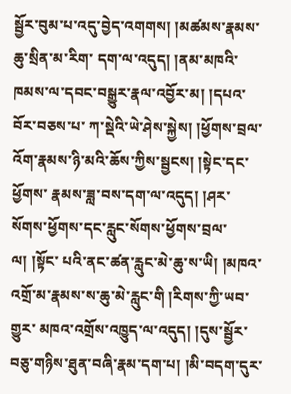སྦྱོར་བུམ་པ་འདུ་བྱེད་འགགས། །མཚམས་རྣམས་ཆུ་སྲིན་མ་རིག་ དག་ལ་འདུད། །ནམ་མཁའི་ཁམས་ལ་དབང་བསྒྱུར་རྣལ་འབྱོར་མ། །དཔའ་བོར་བཅས་པ་ ཀ་སྡེའི་ཡེ་ཤེས་སྐྱེས། །ཕྱོགས་བྲལ་འོག་རྣམས་ཉི་མའི་ཆོས་ཀྱིས་སྦྱངས། །སྟེང་དང་ཕྱོགས་ རྣམས་ཟླ་བས་དག་ལ་འདུད། །ཤར་སོགས་ཕྱོགས་དང་རླུང་སོགས་ཕྱོགས་བྲལ་ལ། །སྟོང་ པའི་ནང་ཚན་རླུང་མེ་ཆུ་ས་ཡི། །མཁའ་འགྲོ་མ་རྣམས་ས་ཆུ་མེ་རླུང་གི །རིགས་ཀྱི་ཡབ་གྱུར་ མཁའ་འགྲོས་འཁྱུད་ལ་འདུད། །དུས་སྦྱོར་བཅུ་གཉིས་ཐུན་བཞི་རྣམ་དག་པ། །མི་བདག་དུར་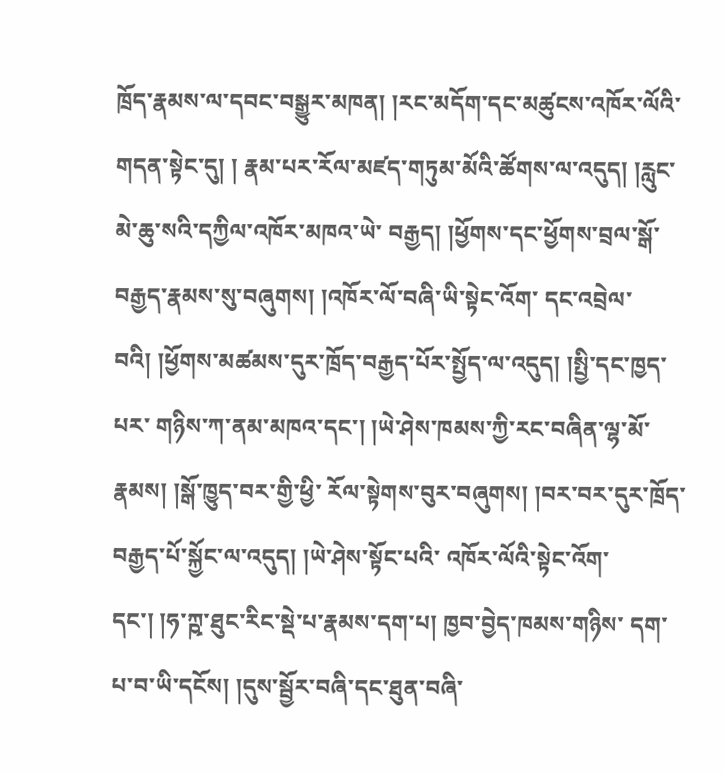ཁྲོད་རྣམས་ལ་དབང་བསྒྱུར་མཁན། །རང་མདོག་དང་མཚུངས་འཁོར་ལོའི་གདན་སྟེང་དུ། ། རྣམ་པར་རོལ་མཛད་གཏུམ་མོའི་ཚོགས་ལ་འདུད། །རླུང་མེ་ཆུ་སའི་དཀྱིལ་འཁོར་མཁའ་ཡེ་ བརྒྱད། །ཕྱོགས་དང་ཕྱོགས་བྲལ་སྒོ་བརྒྱད་རྣམས་སུ་བཞུགས། །འཁོར་ལོ་བཞི་ཡི་སྟེང་འོག་ དང་འབྲེལ་བའི། །ཕྱོགས་མཚམས་དུར་ཁྲོད་བརྒྱད་པོར་སྤྱོད་ལ་འདུད། །སྤྱི་དང་ཁྱད་པར་ གཉིས་ཀ་ནམ་མཁའ་དང་། །ཡེ་ཤེས་ཁམས་ཀྱི་རང་བཞིན་ལྷ་མོ་རྣམས། །སྒོ་ཁྱུད་བར་གྱི་ཕྱི་ རོལ་སྟེགས་བུར་བཞུགས། །བར་བར་དུར་ཁྲོད་བརྒྱད་པོ་སྐྱོང་ལ་འདུད། །ཡེ་ཤེས་སྟོང་པའི་ འཁོར་ལོའི་སྟེང་འོག་དང་། །ཧ་ཀྵ་ཐུང་རིང་སྡེ་པ་རྣམས་དག་པ། ཁྱབ་བྱེད་ཁམས་གཉིས་ དག་པ་བ་ཡི་དངོས། །དུས་སྦྱོར་བཞི་དང་ཐུན་བཞི་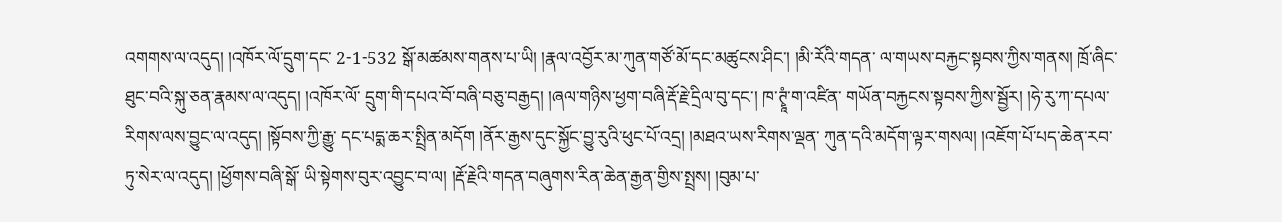འགགས་ལ་འདུད། །འཁོར་ལོ་དྲུག་དང་ 2-1-532 སྒོ་མཚམས་གནས་པ་ཡི། །རྣལ་འབྱོར་མ་ཀུན་གཙོ་མོ་དང་མཚུངས་ཤིང་། །མི་རོའི་གདན་ ལ་གཡས་བརྐྱང་སྟབས་ཀྱིས་གནས། ཁྲོ་ཞིང་ཐུང་བའི་སྐུ་ཅན་རྣམས་ལ་འདུད། །འཁོར་ལོ་ དྲུག་གི་དཔའ་བོ་བཞི་བཅུ་བརྒྱད། །ཞལ་གཉིས་ཕྱག་བཞི་རྡོ་རྗེ་དྲིལ་བུ་དང་། ཁ་ཊྭཱཾ་ག་འཛིན་ གཡོན་བརྐྱངས་སྟབས་ཀྱིས་སྦྱོར། །ཧེ་རུ་ཀ་དཔལ་རིགས་ལས་བྱུང་ལ་འདུད། །སྟོབས་ཀྱི་རྒྱུ་ དང་པདྨ་ཆར་སྤྲིན་མདོག །ནོར་རྒྱས་དུང་སྐྱོང་བྱུ་རུའི་ཕུང་པོ་འདྲ། །མཐའ་ཡས་རིགས་ལྡན་ ཀུན་དའི་མདོག་ལྟར་གསལ། །འཇོག་པོ་པད་ཆེན་རབ་ཏུ་སེར་ལ་འདུད། །ཕྱོགས་བཞི་སྒོ་ ཡི་སྟེགས་བུར་འབྱུང་བ་ལ། །རྡོ་རྗེའི་གདན་བཞུགས་རིན་ཆེན་རྒྱན་གྱིས་སྤྲས། །བུམ་པ་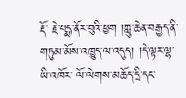རྡོ་ རྗེ་པདྨ་ནོར་བུའི་ཕྱག །ཀླུ་ཆེན་བརྒྱད་ནི་གཏུམ་མོས་འཁྱུད་ལ་འདུད། །དེ་ལྟར་ལྷ་ཡི་འཁོར་ ལོ་ལེགས་མཆོད་དྲི་དང་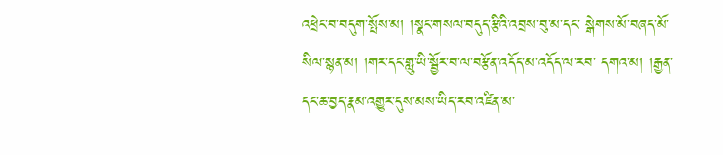འཕྲེང་བ་བདུག་སྤོས་མ། །སྣང་གསལ་བདུད་རྩིའི་འབྲས་བུ་མ་དང་ སྒེགས་མོ་བཞད་མོ་སིལ་སྙན་མ། །གར་དང་གླུ་ཡི་སྦྱོར་བ་ལ་བརྩོན་འདོད་མ་འདོད་ལ་རབ་ དགའ་མ། །རྒྱན་དང་ཆ་བྱད་རྣམ་འགྱུར་དུས་མས་ཡིད་རབ་འཛིན་མ་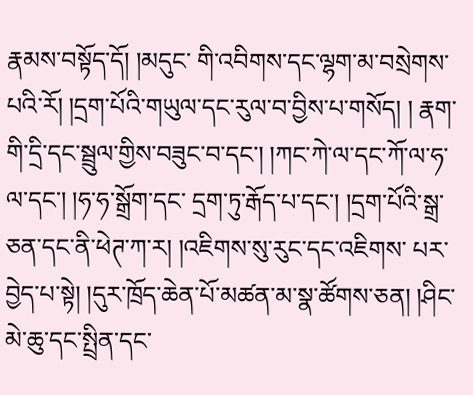རྣམས་བསྟོད་དོ། །མདུང་ གི་འབིགས་དང་ལྷག་མ་བསྲེགས་པའི་རོ། །དྲག་པོའི་གཡུལ་དང་རུལ་བ་བྱིས་པ་གསོད། ། རྣག་གི་དྲི་དང་སྦྲུལ་གྱིས་བཟུང་བ་དང་། །ཀང་ཀེ་ལ་དང་ཀོ་ལ་ཧ་ལ་དང་། །ཧ་ཧ་སྒྲོག་དང་ དྲག་ཏུ་རྒོད་པ་དང་། །དྲག་པོའི་སྒྲ་ཅན་དང་ནི་ཕེཊ་ཀ་ར། །འཇིགས་སུ་རུང་དང་འཇིགས་ པར་བྱེད་པ་སྟེ། །དུར་ཁྲོད་ཆེན་པོ་མཚན་མ་སྣ་ཚོགས་ཅན། །ཤིང་མེ་ཆུ་དང་སྤྲིན་དང་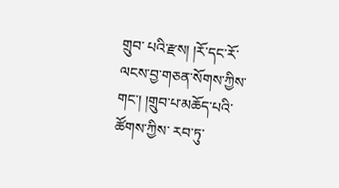གྲུབ་ པའི་རྫས། །རོ་དང་རོ་ལངས་བྱ་གཅན་སོགས་ཀྱིས་གང་། །གྲུབ་པ་མཆོད་པའི་ཚོགས་ཀྱིས་ རབ་ཏུ་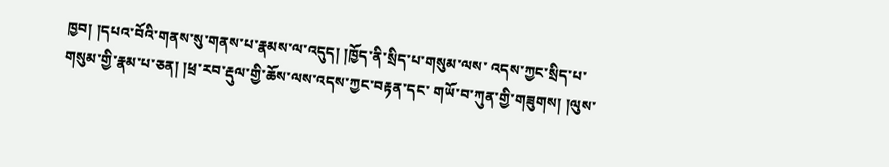ཁྱབ། །དཔའ་བོའི་གནས་སུ་གནས་པ་རྣམས་ལ་འདུད། །ཁྱོད་ནི་སྲིད་པ་གསུམ་ལས་ འདས་ཀྱང་སྲིད་པ་གསུམ་གྱི་རྣམ་པ་ཅན། །ཕྲ་རབ་རྡུལ་གྱི་ཆོས་ལས་འདས་ཀྱང་བརྟན་དང་ གཡོ་བ་ཀུན་གྱི་གཟུགས། །ལུས་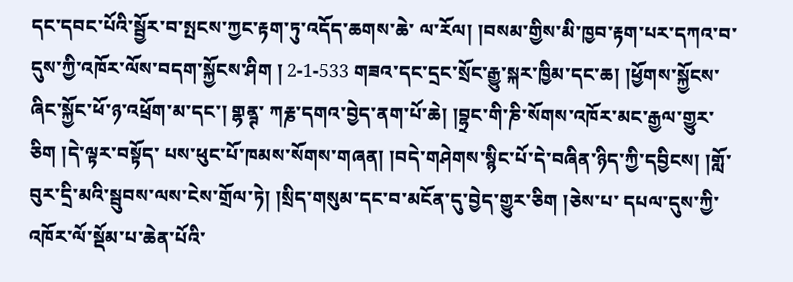དང་དབང་པོའི་སྦྱོར་བ་སྤངས་ཀྱང་རྟག་ཏུ་འདོད་ཆགས་ཆེ་ ལ་རོལ། །བསམ་གྱིས་མི་ཁྱབ་རྟག་པར་དཀའ་བ་དུས་ཀྱི་འཁོར་ལོས་བདག་སྐྱོངས་ཤིག ། 2-1-533 གཟའ་དང་དྲང་སྲོང་རྒྱུ་སྐར་ཁྱིམ་དང་ཆ། །ཕྱོགས་སྐྱོངས་ཞིང་སྐྱོང་ཕོ་ཉ་འཕྲོག་མ་དང་། གྷནྚ་ ཀརྞ་དགའ་བྱེད་ནག་པོ་ཆེ། །བྷྲང་གི་ཎི་སོགས་འཁོར་མང་རྒྱལ་གྱུར་ཅིག །དེ་ལྟར་བསྟོད་ པས་ཕུང་པོ་ཁམས་སོགས་གཞན། །བདེ་གཤེགས་སྙིང་པོ་དེ་བཞིན་ཉིད་ཀྱི་དབྱིངས། །གློ་ བུར་དྲི་མའི་སྦུབས་ལས་ངེས་གྲོལ་ཏེ། །སྲིད་གསུམ་དང་བ་མངོན་དུ་བྱེད་གྱུར་ཅིག །ཅེས་པ་ དཔལ་དུས་ཀྱི་འཁོར་ལོ་སྡོམ་པ་ཆེན་པོའི་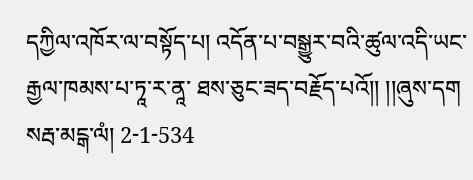དཀྱིལ་འཁོར་ལ་བསྟོད་པ། འདོན་པ་བསྒྱུར་བའི་ཚུལ་འདི་ཡང་རྒྱལ་ཁམས་པ་ཏཱ་ར་ནཱ་ ཐས་ཅུང་ཟད་བརྗོད་པའོ།། །།ཞུས་དག སརྦ་མངྒ་ལཾ། 2-1-534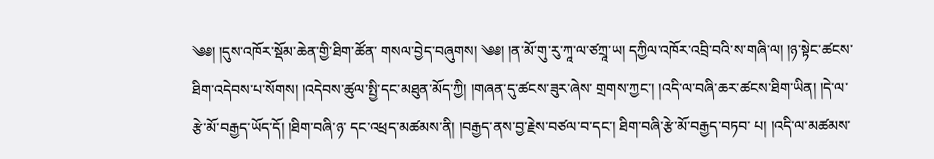༄༅། །དུས་འཁོར་སྡོམ་ཆེན་གྱི་ཐིག་ཚོན་ གསལ་བྱེད་བཞུགས། ༄༅། །ན་མོ་གུ་རུ་ཀཱ་ལ་ཙཀྲཱ་ཡ། དཀྱིལ་འཁོར་འབྲི་བའི་ས་གཞི་ལ། །ཉ་སྟེང་ཚངས་ ཐིག་འདེབས་པ་སོགས། །འདེབས་ཚུལ་སྤྱི་དང་མཐུན་མོད་ཀྱི། །གཞན་དུ་ཚངས་ཟུར་ཞེས་ གྲགས་ཀྱང་། །འདི་ལ་བཞི་ཆར་ཚངས་ཐིག་ཡིན། །དེ་ལ་རྩེ་མོ་བརྒྱད་ཡོད་དོ། །ཐིག་བཞི་ཉ་ དང་འཕྲད་མཚམས་ནི། །བརྒྱད་ནས་བྱ་རྗེས་བཙལ་བ་དང་། ཐིག་བཞི་རྩེ་མོ་བརྒྱད་བཏབ་ པ། །འདི་ལ་མཚམས་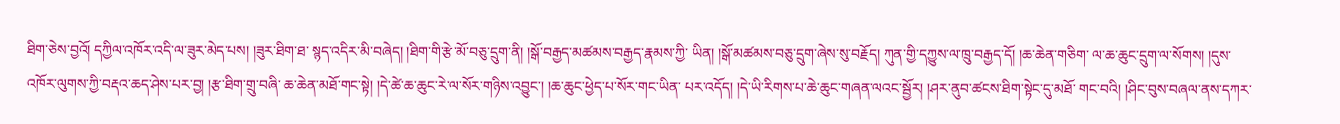ཐིག་ཅེས་བྱའོ། དཀྱིལ་འཁོར་འདི་ལ་ཟུར་མེད་པས། །ཟུར་ཐིག་ཐ་ སྙད་འདིར་མི་བཞེད། །ཐིག་གི་རྩེ་མོ་བཅུ་དྲུག་ནི། །སྒོ་བརྒྱད་མཚམས་བརྒྱད་རྣམས་ཀྱི་ ཡིན། །སྒོ་མཚམས་བཅུ་དྲུག་ཞེས་སུ་བརྗོད། ཀུན་གྱི་དཀྱུས་ལ་ཁྲུ་བརྒྱད་དོ། །ཆ་ཆེན་གཅིག་ ལ་ཆ་ཆུང་དྲུག་ལ་སོགས། །དུས་འཁོར་ལུགས་ཀྱི་བརྡའ་ཆད་ཤེས་པར་བྱ། །རྩ་ཐིག་གྲུ་བཞི་ ཆ་ཆེན་མཐོ་གང་སྟེ། །དེ་ཚེ་ཆ་ཆུང་རེ་ལ་སོར་གཉིས་འབྱུང་། །ཆ་ཆུང་ཕྱེད་པ་སོར་གང་ཡིན་ པར་འདོད། །དེ་ཡི་རིགས་པ་ཆེ་ཆུང་གཞན་ལའང་སྦྱོར། །ཤར་ནུབ་ཚངས་ཐིག་སྟེང་དུ་མཐོ་ གང་བའི། །ཤིང་བུས་བཞལ་ནས་དཀར་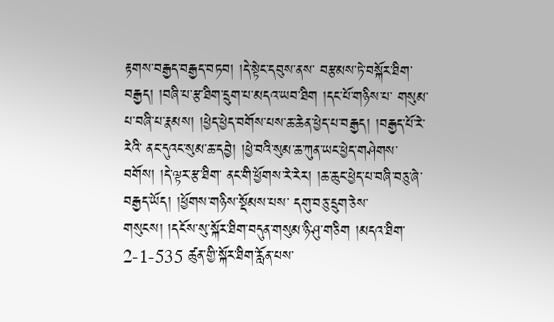རྟགས་བརྒྱད་བརྒྱད་བཏབ། །དེ་སྟེང་དབུས་ནས་ བརྩམས་ཏེ་བསྐོར་ཐིག་བརྒྱད། །བཞི་པ་རྩ་ཐིག་དྲུག་པ་མདའ་ཡབ་ཐིག །དང་པོ་གཉིས་པ་ གསུམ་པ་བཞི་པ་རྣམས། །ཕྱེད་ཕྱེད་བགོས་པས་ཆ་ཆེན་ཕྱེད་པ་བརྒྱད། །བརྒྱད་པོ་རེ་རེའི་ ནང་དུའང་སུམ་ཆ་དབྱེ། །ཕྱེ་བའི་སུམ་ཆ་ཀུན་ཡང་ཕྱེད་གཤེགས་བགོས། །དེ་ལྟར་རྩ་ཐིག་ ནང་གི་ཕྱོགས་རེ་རེར། །ཆ་ཆུང་ཕྱེད་པ་བཞི་བཅུ་ཞེ་བརྒྱད་ཡོད། །ཕྱོགས་གཉིས་སྡོམས་པས་ དགུ་བཅུ་དྲུག་ཅེས་གསུངས། །དངོས་སུ་སྐོར་ཐིག་བདུན་གསུམ་ཉི་ཤུ་གཅིག །མདའ་ཐིག་ 2-1-535 ཚུན་གྱི་སྐོར་ཐིག་རློན་པས་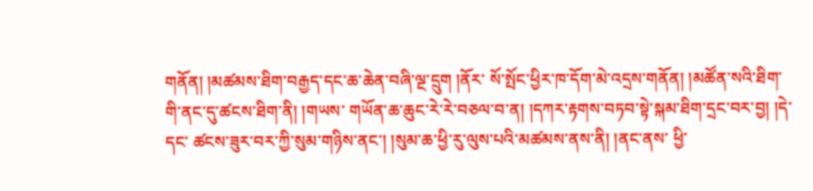གནོན། །མཚམས་ཐིག་བརྒྱད་དང་ཆ་ཆེན་བཞི་ལྔ་དྲུག །ནོར་ སོ་སྤོང་ཕྱིར་ཁ་དོག་མེ་འདྲས་གནོན། །མཚོན་སའི་ཐིག་གི་ནང་དུ་ཚངས་ཐིག་ནི། །གཡས་ གཡོན་ཆ་ཆུང་རེ་རེ་བཅལ་བ་ན། །དཀར་རྟགས་བཏབ་སྟེ་སྐམ་ཐིག་དྲང་བར་བྱ། །དེ་དང་ ཚངས་ཟུར་བར་ཀྱི་སུམ་གཉིས་ནང་། །སུམ་ཆ་ཕྱི་རུ་ལུས་པའི་མཚམས་ནས་ནི། །ནང་ནས་ ཕྱི་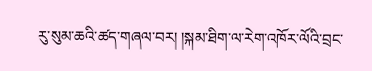རུ་སུམ་ཆའི་ཚད་གཞལ་བར། །སྐམ་ཐིག་ལ་རེག་འཁོར་ལོའི་བྲང་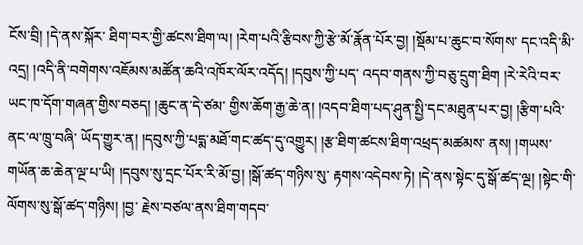ངོས་བྲི། །དེ་ནས་སྐོར་ ཐིག་བར་གྱི་ཚངས་ཐིག་ལ། །རེག་པའི་རྩིབས་ཀྱི་རྩེ་མོ་རྣོན་པོར་བྱ། །སྡོམ་པ་ཆུང་བ་སོགས་ དང་འདི་མི་འདྲ། །འདི་ནི་བགེགས་འཇོམས་མཚོན་ཆའི་འཁོར་ལོར་འདོད། །དབུས་ཀྱི་པད་ འདབ་གནས་ཀྱི་བཅུ་དྲུག་ཐིག །རེ་རེའི་བར་ཡང་ཁ་དོག་གཞན་གྱིས་བཅད། །ཆུང་ན་དེ་ཙམ་ གྱིས་ཆོག་རྒྱ་ཆེ་ན། །འདབ་ཐིག་པད་ཤུན་སྤྱི་དང་མཐུན་པར་བྱ། །རྩིག་པའི་ནང་ལ་ཁྲུ་བཞི་ ཡོད་གྱུར་ན། །དབུས་ཀྱི་པདྨ་མཐོ་གང་ཚད་དུ་འགྱུར། །རྩ་ཐིག་ཚངས་ཐིག་འཕྲད་མཚམས་ ནས། །གཡས་གཡོན་ཆ་ཆེན་ལྔ་པ་ཡི། །དབུས་སུ་དྲང་པོར་རི་མོ་བྱ། །སྒོ་ཚད་གཉིས་སུ་ རྟགས་འདེབས་ཏེ། །དེ་ནས་སྟེང་དུ་སྒོ་ཚད་ལྔ། །སྟེང་གི་ལོགས་སུ་སྒོ་ཚད་གཉིས། །བྱ་ རྗེས་བཙལ་ནས་ཐིག་གདབ་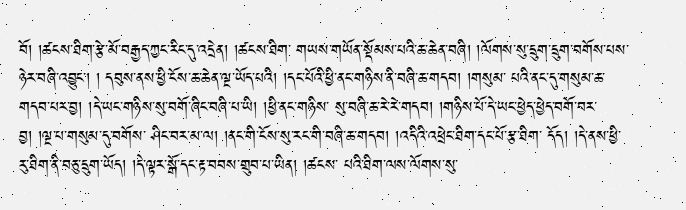བོ། །ཚངས་ཐིག་རྩེ་མོ་བརྒྱད་ཀྱང་རིང་དུ་འདྲེན། །ཚངས་ཐིག་ གཡས་གཡོན་སྡོམས་པའི་ཆ་ཆེན་བཞི། །ལོགས་སུ་དྲུག་དྲུག་བགོས་པས་ཉེར་བཞི་འབྱུང་། ། དབུས་ནས་ཕྱི་ངོས་ཆ་ཆེན་ལྔ་ཡོད་པའི། །དང་པོའི་ཕྱི་ནང་གཉིས་ནི་བཞི་ཆ་གདབ། །གསུམ་ པའི་ནང་དུ་གསུམ་ཆ་གདབ་པར་བྱ། །དེ་ཡང་གཉིས་སུ་བགོ་ཞིང་བཞི་པ་ཡི། །ཕྱི་ནང་གཉིས་ སུ་བཞི་ཆ་རེ་རེ་གདབ། །གཉིས་པོ་དེ་ཡང་ཕྱེད་ཕྱེད་བགོ་བར་བྱ། །ལྔ་པ་གསུམ་དུ་བགོས་ ཤིང་བར་མ་ལ། །ནང་གི་ངོས་སུ་རང་གི་བཞི་ཆ་གདབ། །འདིའི་འཕྲེང་ཐིག་དང་པོ་རྩ་ཐིག་ དོད། །དེ་ནས་ཕྱི་རུ་ཐིག་ནི་བཅུ་དྲུག་ཡོད། །དེ་ལྟར་སྒོ་དང་རྟ་བབས་གྲུབ་པ་ཡིན། །ཚངས་ པའི་ཐིག་ལས་ལོགས་སུ་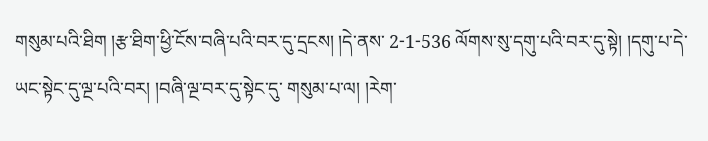གསུམ་པའི་ཐིག །རྩ་ཐིག་ཕྱི་ངོས་བཞི་པའི་བར་དུ་དྲངས། །དེ་ནས་ 2-1-536 ལོགས་སུ་དགུ་པའི་བར་དུ་སྟེ། །དགུ་པ་དེ་ཡང་སྟེང་དུ་ལྔ་པའི་བར། །བཞི་ལྔ་བར་དུ་སྟེང་དུ་ གསུམ་པ་ལ། །རེག་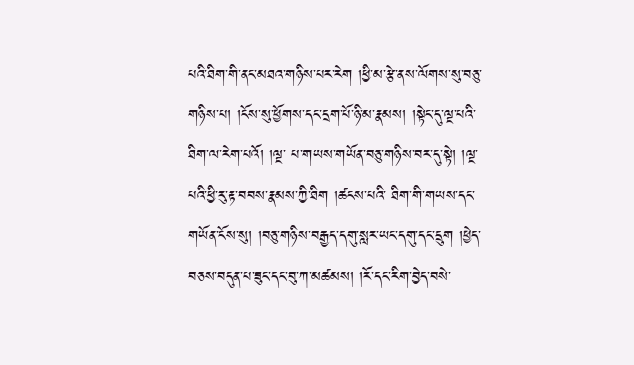པའི་ཐིག་གི་ནང་མཐའ་གཉིས་པར་རེག །ཕྱི་མ་རྩེ་ནས་ལོགས་སུ་བཅུ་ གཉིས་པ། །ངོས་སུ་ཕྱོགས་དང་དྲག་པོ་ཉི་མ་རྣམས། །སྟེང་དུ་ལྔ་པའི་ཐིག་ལ་རེག་པའོ། །ལྔ་ པ་གཡས་གཡོན་བཅུ་གཉིས་བར་དུ་སྟེ། །ལྔ་པའི་ཕྱི་རུ་རྟ་བབས་རྣམས་ཀྱི་ཐིག །ཚངས་པའི་ ཐིག་གི་གཡས་དང་གཡོན་ངོས་སུ། །བཅུ་གཉིས་བརྒྱད་དགུ་སླར་ཡང་དགུ་དང་དྲུག །ཕྱེད་ བཅས་བདུན་པ་ཟུང་དང་བུ་ཀ་མཚམས། །རོ་དང་རིག་བྱེད་བསེ་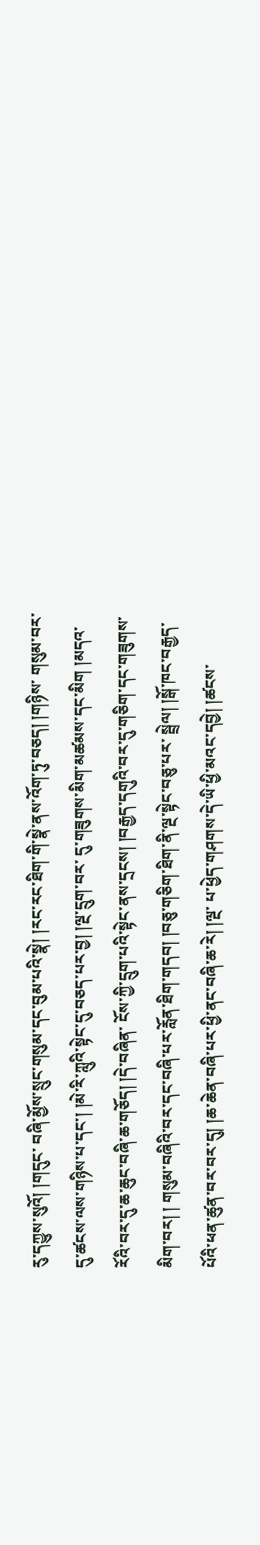རུ་དཀྱུས་སུའོ། །གདུང་ བཞི་མྱོས་སྲུང་གསུམ་དང་བུམ་པའི་སྣེ། །རང་རང་ཐིག་གི་སྣེ་ནས་འོག་ཏུ་བཅད། །གཉིས་ གསུམ་བར་དུ་ཚངས་ལས་གཉིས་པ་དང་། །མེ་རི་ཀླུའི་སྟེང་དུ་བཅད་པར་བྱ། །ལྔ་དྲུག་བར་ དུ་གཟུགས་མིག་མཚམས་དང་མིག །མདའ་རོའི་བར་དུ་ཆ་ཆུང་བཞི་ཆ་གཅོད། །དེ་བཞིན་ ངོས་ཀྱི་དྲུག་པའི་སྟེང་ནས་དྲངས། །བརྒྱད་དགུའི་བར་དུ་གཅིག་དང་གཟུགས་མིག་བར། ། གསུམ་བཞིའི་བར་དང་བཞི་པར་རློན་ཐིག་གདབ། །བཅུ་གཅིག་ཐིག་ནི་ལྔ་སྟེང་བཅུ་པར་ སྦྲེལ། །སྒོ་ཁང་བརྒྱད་པོའི་ཕན་ཚུན་བར་བར་དུ། །ཆ་ཆེན་བཞི་པར་ཕྱི་ནང་བཞི་ཆ་རེ། །ལྔ་ པ་ཕྱེད་གཤགས་དེ་ཡི་ཕྱི་མའང་དབྱེ། །ཚངས་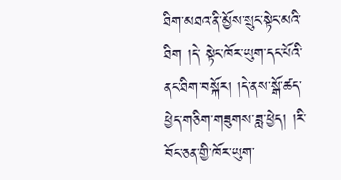ཐིག་མཐའ་ནི་མྱོས་སྲུང་སྟེང་མའི་ཐིག །དེ་ སྟེང་ཁོར་ཡུག་དང་པོའི་ནང་ཐིག་བསྐོར། །དེ་ནས་སྒོ་ཚད་ཕྱེད་གཅིག་གཟུགས་ཟླ་ཕྱེད། །རི་ བོང་ཅན་གྱི་ཁོར་ཡུག་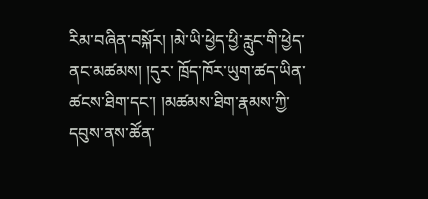རིམ་བཞིན་བསྐོར། །མེ་ཡི་ཕྱེད་ཕྱི་རླུང་གི་ཕྱེད་ནང་མཚམས། །དུར་ ཁྲོད་ཁོར་ཡུག་ཚད་ཡིན་ཚངས་ཐིག་དང་། །མཚམས་ཐིག་རྣམས་ཀྱི་དབུས་ནས་ཚོན་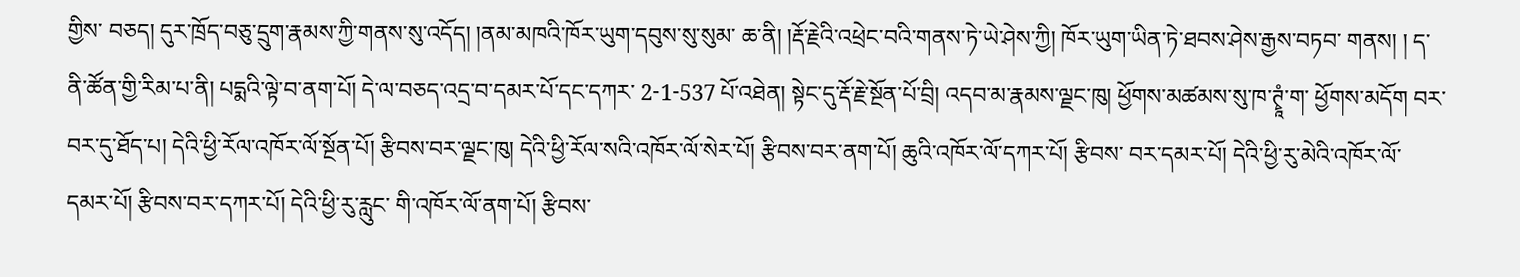གྱིས་ བཅད། དུར་ཁྲོད་བཅུ་དྲུག་རྣམས་ཀྱི་གནས་སུ་འདོད། །ནམ་མཁའི་ཁོར་ཡུག་དབུས་སུ་སུམ་ ཆ་ནི། །རྡོ་རྗེའི་འཕྲེང་བའི་གནས་ཏེ་ཡེ་ཤེས་ཀྱི། ཁོར་ཡུག་ཡིན་ཏེ་ཐབས་ཤེས་རྒྱས་བཏབ་ གནས། ། ད་ནི་ཚོན་གྱི་རིམ་པ་ནི། པདྨའི་ལྟེ་བ་ནག་པོ། དེ་ལ་བཅད་འདྲ་བ་དམར་པོ་དང་དཀར་ 2-1-537 པོ་འཐེན། སྟེང་དུ་རྡོ་རྗེ་སྔོན་པོ་བྲི། འདབ་མ་རྣམས་ལྗང་ཁུ། ཕྱོགས་མཚམས་སུ་ཁ་ཊྭཱཾ་ག་ ཕྱོགས་མདོག བར་བར་དུ་ཐོད་པ། དེའི་ཕྱི་རོལ་འཁོར་ལོ་སྔོན་པོ། རྩིབས་བར་ལྗང་ཁུ། དེའི་ཕྱི་རོལ་སའི་འཁོར་ལོ་སེར་པོ། རྩིབས་བར་ནག་པོ། ཆུའི་འཁོར་ལོ་དཀར་པོ། རྩིབས་ བར་དམར་པོ། དེའི་ཕྱི་རུ་མེའི་འཁོར་ལོ་དམར་པོ། རྩིབས་བར་དཀར་པོ། དེའི་ཕྱི་རུ་རླུང་ གི་འཁོར་ལོ་ནག་པོ། རྩིབས་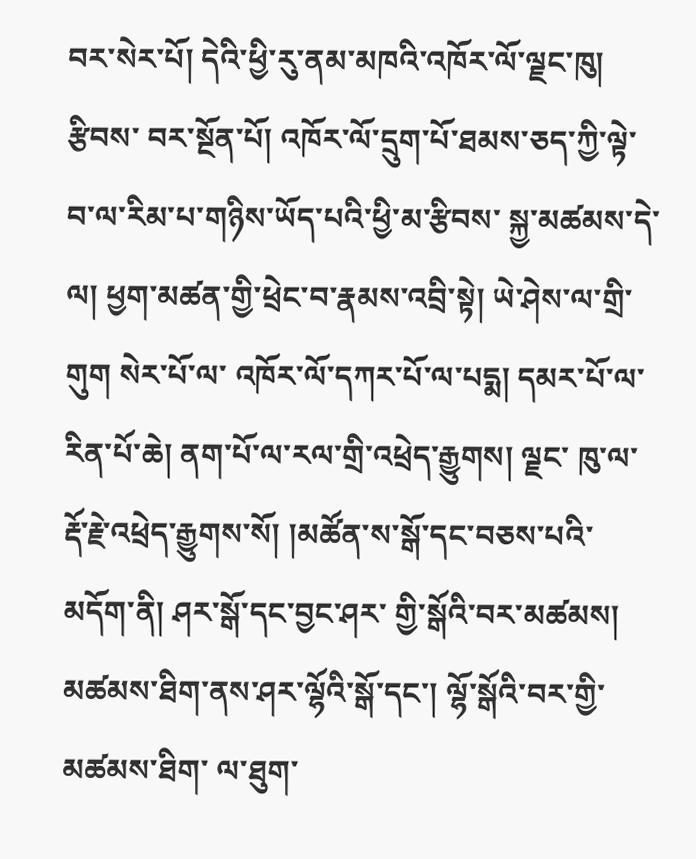བར་སེར་པོ། དེའི་ཕྱི་རུ་ནམ་མཁའི་འཁོར་ལོ་ལྗང་ཁུ། རྩིབས་ བར་སྔོན་པོ། འཁོར་ལོ་དྲུག་པོ་ཐམས་ཅད་ཀྱི་ལྟེ་བ་ལ་རིམ་པ་གཉིས་ཡོད་པའི་ཕྱི་མ་རྩིབས་ སྐྱ་མཚམས་དེ་ལ། ཕྱག་མཚན་གྱི་ཕྲེང་བ་རྣམས་འབྲི་སྟེ། ཡེ་ཤེས་ལ་གྲི་གུག སེར་པོ་ལ་ འཁོར་ལོ་དཀར་པོ་ལ་པདྨ། དམར་པོ་ལ་རིན་པོ་ཆེ། ནག་པོ་ལ་རལ་གྲི་འཕྲེད་རྒྱུགས། ལྗང་ ཁུ་ལ་རྡོ་རྗེ་འཕྲེད་རྒྱུགས་སོ། །མཚོན་ས་སྒོ་དང་བཅས་པའི་མདོག་ནི། ཤར་སྒོ་དང་བྱང་ཤར་ གྱི་སྒོའི་བར་མཚམས། མཚམས་ཐིག་ནས་ཤར་ལྷོའི་སྒོ་དང་། ལྷོ་སྒོའི་བར་གྱི་མཚམས་ཐིག་ ལ་ཐུག་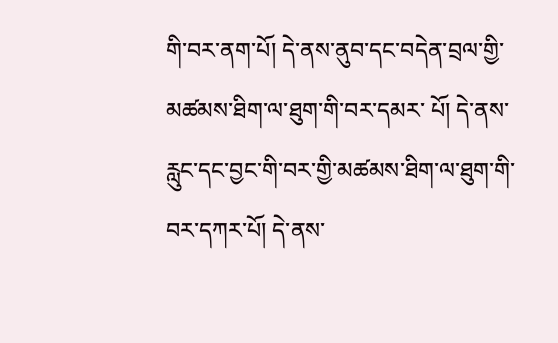གི་བར་ནག་པོ། དེ་ནས་ནུབ་དང་བདེན་བྲལ་གྱི་མཚམས་ཐིག་ལ་ཐུག་གི་བར་དམར་ པོ། དེ་ནས་རླུང་དང་བྱང་གི་བར་གྱི་མཚམས་ཐིག་ལ་ཐུག་གི་བར་དཀར་པོ། དེ་ནས་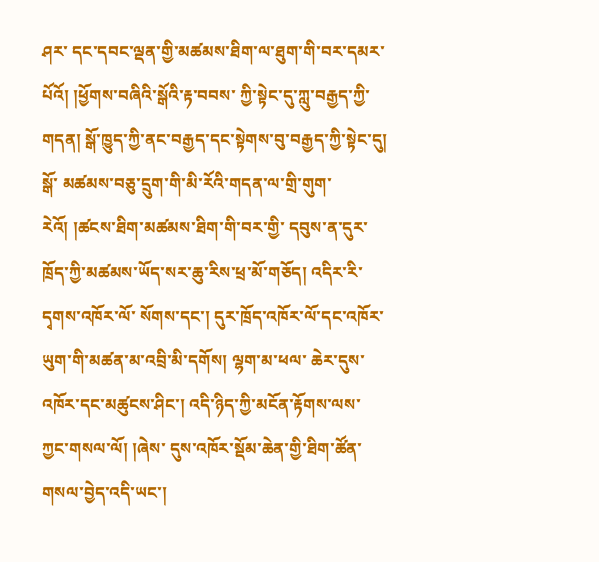ཤར་ དང་དབང་ལྡན་གྱི་མཚམས་ཐིག་ལ་ཐུག་གི་བར་དམར་པོའོ། །ཕྱོགས་བཞིའི་སྒོའི་རྟ་བབས་ ཀྱི་སྟེང་དུ་ཀླུ་བརྒྱད་ཀྱི་གདན། སྒོ་ཁྱུད་ཀྱི་ནང་བརྒྱད་དང་སྟེགས་བུ་བརྒྱད་ཀྱི་སྟེང་དུ། སྒོ་ མཚམས་བཅུ་དྲུག་གི་མི་རོའི་གདན་ལ་གྲི་གུག་རེའོ། །ཚངས་ཐིག་མཚམས་ཐིག་གི་བར་གྱི་ དབུས་ན་དུར་ཁྲོད་ཀྱི་མཚམས་ཡོད་སར་ཆུ་རིས་ཕྲ་མོ་གཅོད། འདིར་རི་དྭགས་འཁོར་ལོ་ སོགས་དང་། དུར་ཁྲོད་འཁོར་ལོ་དང་འཁོར་ཡུག་གི་མཚན་མ་འབྲི་མི་དགོས། ལྷག་མ་ཕལ་ ཆེར་དུས་འཁོར་དང་མཚུངས་ཤིང་། འདི་ཉིད་ཀྱི་མངོན་རྟོགས་ལས་ཀྱང་གསལ་ལོ། །ཞེས་ དུས་འཁོར་སྡོམ་ཆེན་གྱི་ཐིག་ཚོན་གསལ་བྱེད་འདི་ཡང་།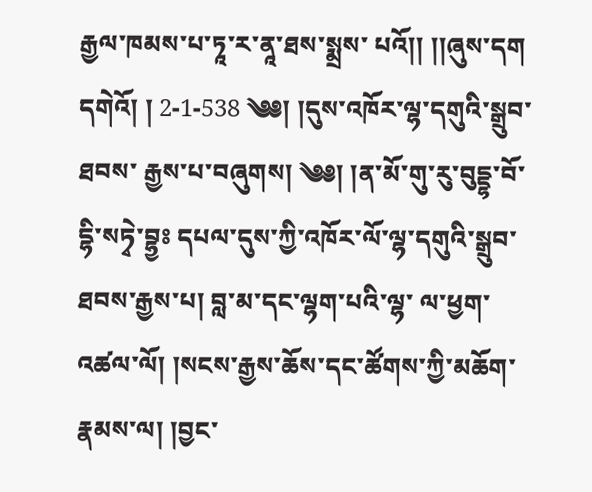རྒྱལ་ཁམས་པ་ཏཱ་ར་ནཱ་ཐས་སྨྲས་ པའོ།། །།ཞུས་དག དགེའོ། ། 2-1-538 ༄༅། །དུས་འཁོར་ལྷ་དགུའི་སྒྲུབ་ཐབས་ རྒྱས་པ་བཞུགས། ༄༅། །ན་མོ་གུ་རུ་བུདྡྷ་བོ་དྷི་སཏྭེ་བྷྱཿ དཔལ་དུས་ཀྱི་འཁོར་ལོ་ལྷ་དགུའི་སྒྲུབ་ཐབས་རྒྱས་པ། བླ་མ་དང་ལྷག་པའི་ལྷ་ ལ་ཕྱག་འཚལ་ལོ། །སངས་རྒྱས་ཆོས་དང་ཚོགས་ཀྱི་མཆོག་རྣམས་ལ། །བྱང་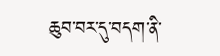ཆུབ་བར་དུ་བདག་ནི་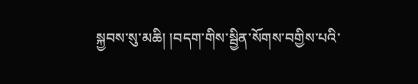སྐྱབས་སུ་མཆི། །བདག་གིས་སྦྱིན་སོགས་བགྱིས་པའི་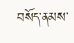བསོད་ནམས་